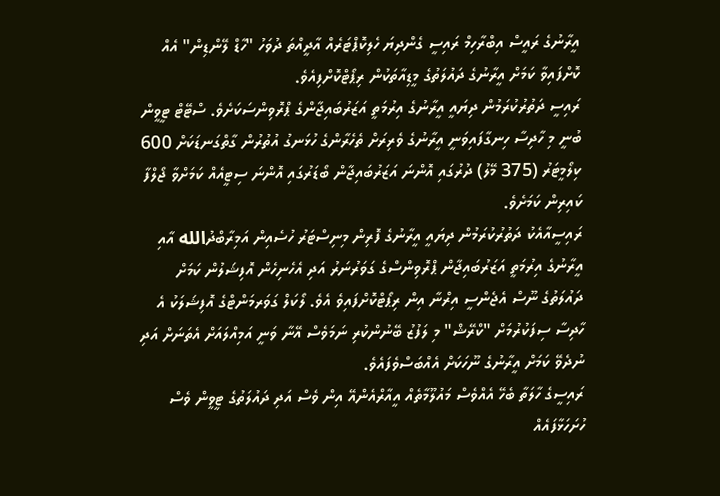އީރާނުގެ ރައީސް އިބްރާހިމް ރައިސީ ގެންދިޔަ ހެލިކޮޕްޓަރެއް އާދީއްތަ ދުވަހު "ހާޑް ލޭންޑިން" އެއް ކޮށްފައިވާ ކަމަށް އީރާނުގެ ދައުލަތުގެ މީޑިއާތަކުން ރިޕޯޓްކޮށްފިއެވެ.
ރައިސީ ދަތުރުކުރަމުން ދިޔައީ އީރާނުގެ އިރުމަތީ އަޒަރުބައިޖާންގެ ޕްރޮވިންސަކަށެވެ. ސްޓޭޓް ޓީވީން ބުނީ މި ހާދިސާ ހިނގާފައިވަނީ އީރާނުގެ ވެރިރަށް ތެހެރާންގެ ހުޅަނގު އުތުރުން ގާތްގަނޑަކަށް 600 ކިލޯމީޓަރު (375 މޭލު) ދުރުގައި އޮންނަ އަޒަރުބައިޖާން ބޯޑަރުގައި އޮންނަ ސިޓީއެއް ކަމަށްވާ ޖޯލްފާ ކައިރިން ކަމަށެވެ.
ރައިސީއާއެކު ދަތުރުކުރަމުން ދިޔައީ އީރާނުގެ ފޮރިން މިނިސްޓަރު ހުސެއިން އަމިރާބްދުالله އާއި އީރާނުގެ އިރުމަތީ އަޒަރުބައިޖާން ޕްރޮވިންސްގެ ގަވަރުނަރު އަދި އެހެނިހެން އޮފިޝަލުން ކަމަށް ދައުލަތުގެ ނޫސް އެޖެންސީ އިރްނާ އިން ރިޕޯޓްކޮށްފައިވެ އެވެ. ލޯކަލް ގަވަރމަންޓްގެ އޮފިޝަލަކު އެ ހާދިސާ ސިފަކުރުމަށް "ކްރޭޝް" މި ލަފުޒު ބޭނުންކުރި ނަމަވެސް އޭނާ ވަނީ އަމިއްލައަށް އެތަނަށް އަދި ނުދެވޭ ކަމަށް އީރާނުގެ ނޫހަކަށް އެއްބަސްވެފައެވެ.
ރައިސީގެ ހާލަތާ ބެހޭ އެއްވެސް މައުލޫމާތެއް އީއާރްއެންއޭ އިން ވެސް އަދި ދައުލަތުގެ ޓީވީން ވެސް ހުށަހަޅާފައެއް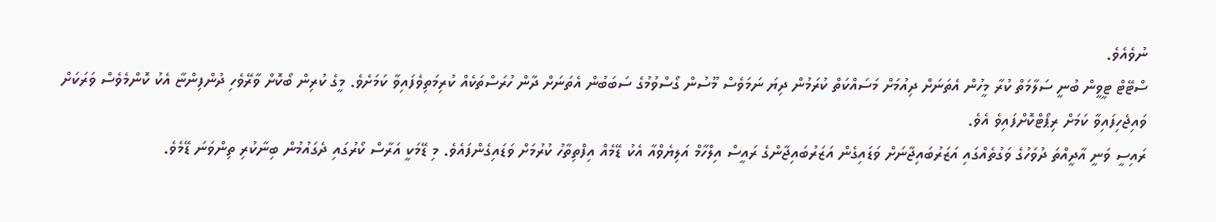ނުވެއެވެ.
ސްޓޭޓް ޓީވީން ބުނީ ސަލާމަތް ކުރާ މީހުން އެތަނަށް ދިއުމަށް މަސައްކަތް ކުރަމުން ދިޔަ ނަމަވެސް މޫސުން ގޯސްވުމުގެ ސަބަބުން އެތަނަށް ދާން ހުރަސްތަކެއް ކުރިމަތިވެފައިވާ ކަމަށެވެ. މީގެ ކުރިން ބޯކޮށް ވާރޭވެހި ދުންފިންޏާ އެކު ކޮންމެވެސް ވަރަކަށް ވައިޖެހިފައިވާ ކަމަށް ރިޕޯޓްކޮށްފައިވެ އެވެ.
ރައިސީ ވަނީ އާދީއްތަ ދުވަހުގެ ވަގުތެއްގައި އަޒަރުބައިޖާނަށް ވަޑައިގެން އަޒަރުބައިޖާންގެ ރައީސް އިލްހާމް އަލިޔެވްއާ އެކު ޑޭމެއް އިފްތިތާހު ކުރުމަށް ވަޑައިގެންފައެވެ. މި ޑޭމަކީ އަރާސް ކޯރުގައި ދެގައުމުން ބިނާކުރި ތިންވަނަ ޑޭމެވެ.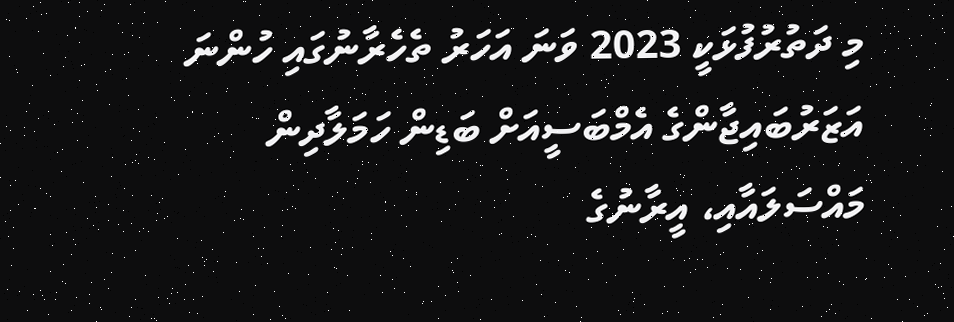މި ދަތުރުފުޅަކީ 2023 ވަނަ އަހަރު ތެހެރާނުގައި ހުންނަ އަޒަރުބައިޖާންގެ އެމްބަސީއަށް ބަޑިން ހަމަލާދިން މައްސަލައާއި، އީރާނުގެ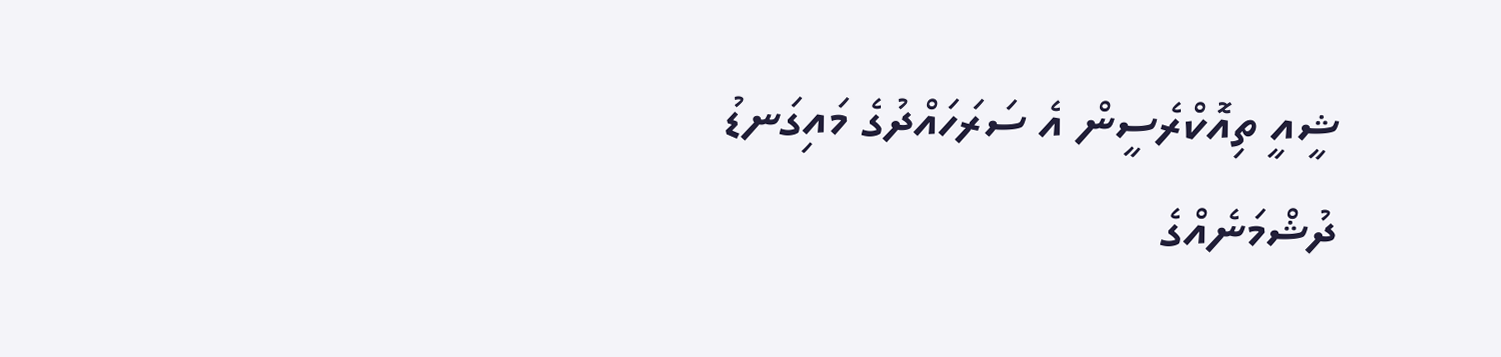ޝީއީ ތިއޮކްރެސީން އެ ސަރަހައްދުގެ މައިގަނޑު ދުޝްމަނެއްގެ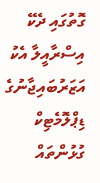ގޮތުގައި ދެކޭ އިސްރާއީލާ އެކު އަޒަރުބައިޖާނުގެ ޑިޕްލޮމެޓިކް ގުޅުންތައް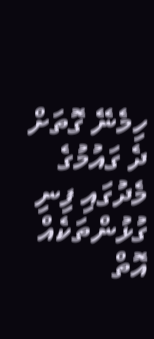ހިމެނޭ ގޮތަށް ދެ ގައުމުގެ މެދުގައި ފިނި ގުޅުންތަކެއް އޮތް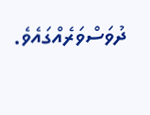ދުވަސްވަރެއްގައެވެ.